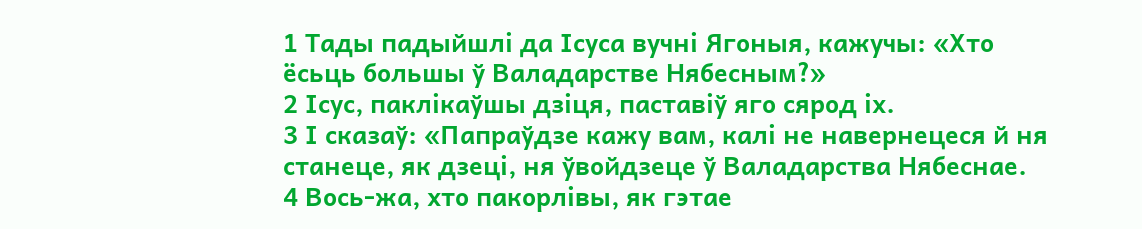1 Тады падыйшлі да Ісуса вучні Ягоныя, кажучы: «Хто ёсьць большы ў Валадарстве Нябесным?»
2 Ісус, паклікаўшы дзіця, паставіў яго сярод іх.
3 І сказаў: «Папраўдзе кажу вам, калі не навернецеся й ня станеце, як дзеці, ня ўвойдзеце ў Валадарства Нябеснае.
4 Вось-жа, хто пакорлівы, як гэтае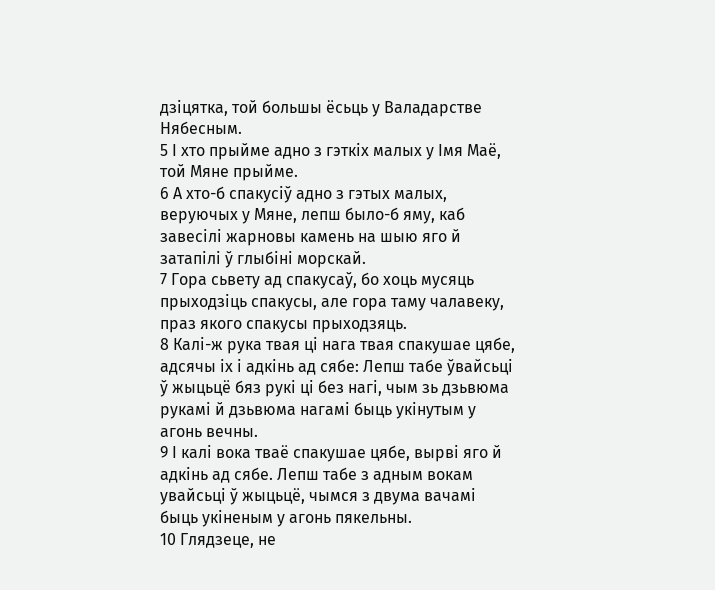дзіцятка, той большы ёсьць у Валадарстве Нябесным.
5 І хто прыйме адно з гэткіх малых у Імя Маё, той Мяне прыйме.
6 А хто-б спакусіў адно з гэтых малых, веруючых у Мяне, лепш было-б яму, каб завесілі жарновы камень на шыю яго й затапілі ў глыбіні морскай.
7 Гора сьвету ад спакусаў, бо хоць мусяць прыходзіць спакусы, але гора таму чалавеку, праз якого спакусы прыходзяць.
8 Калі-ж рука твая ці нага твая спакушае цябе, адсячы іх і адкінь ад сябе: Лепш табе ўвайсьці ў жыцьцё бяз рукі ці без нагі, чым зь дзьвюма рукамі й дзьвюма нагамі быць укінутым у агонь вечны.
9 І калі вока тваё спакушае цябе, вырві яго й адкінь ад сябе. Лепш табе з адным вокам увайсьці ў жыцьцё, чымся з двума вачамі быць укіненым у агонь пякельны.
10 Глядзеце, не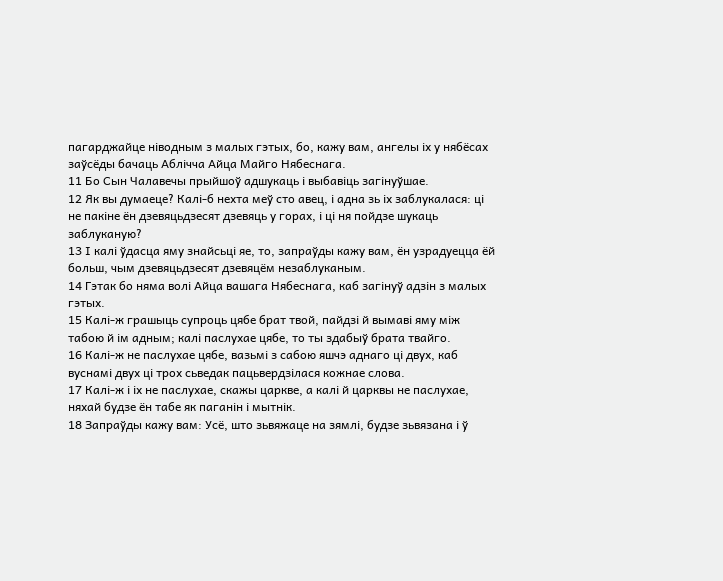пагарджайце ніводным з малых гэтых, бо, кажу вам, ангелы іх у нябёсах заўсёды бачаць Аблічча Айца Майго Нябеснага.
11 Бо Сын Чалавечы прыйшоў адшукаць і выбавіць загінуўшае.
12 Як вы думаеце? Калі-б нехта меў сто авец, і адна зь іх заблукалася: ці не пакіне ён дзевяцьдзесят дзевяць у горах, і ці ня пойдзе шукаць заблуканую?
13 І калі ўдасца яму знайсьці яе, то, запраўды кажу вам, ён узрадуецца ёй больш, чым дзевяцьдзесят дзевяцём незаблуканым.
14 Гэтак бо няма волі Айца вашага Нябеснага, каб загінуў адзін з малых гэтых.
15 Калі-ж грашыць супроць цябе брат твой, пайдзі й вымаві яму між табою й ім адным; калі паслухае цябе, то ты здабыў брата твайго.
16 Калі-ж не паслухае цябе, вазьмі з сабою яшчэ аднаго ці двух, каб вуснамі двух ці трох сьведак пацьвердзілася кожнае слова.
17 Калі-ж і іх не паслухае, скажы царкве, а калі й царквы не паслухае, няхай будзе ён табе як паганін і мытнік.
18 Запраўды кажу вам: Усё, што зьвяжаце на зямлі, будзе зьвязана і ў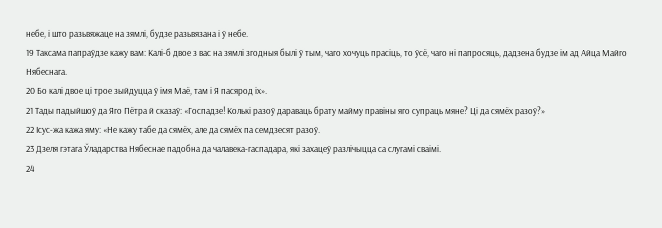небе, і што разьвяжаце на зямлі, будзе разьвязана і ў небе.
19 Таксама папраўдзе кажу вам: Калі-б двое з вас на зямлі згодныя былі ў тым, чаго хочуць прасіць, то ўсё, чаго ні папросяць, дадзена будзе ім ад Айца Майго Нябеснага.
20 Бо калі двое ці трое зыйдуцца ў імя Маё, там і Я пасярод іх».
21 Тады падыйшоў да Яго Пётра й сказаў: «Госпадзе! Колькі разоў дараваць брату майму правіны яго супраць мяне? Ці да сямёх разоў?»
22 Ісус-жа кажа яму: «Не кажу табе да сямёх, але да сямёх па семдзесят разоў.
23 Дзеля гэтага Ўладарства Нябеснае падобна да чалавека-гаспадара, які захацеў разлічыцца са слугамі сваімі.
24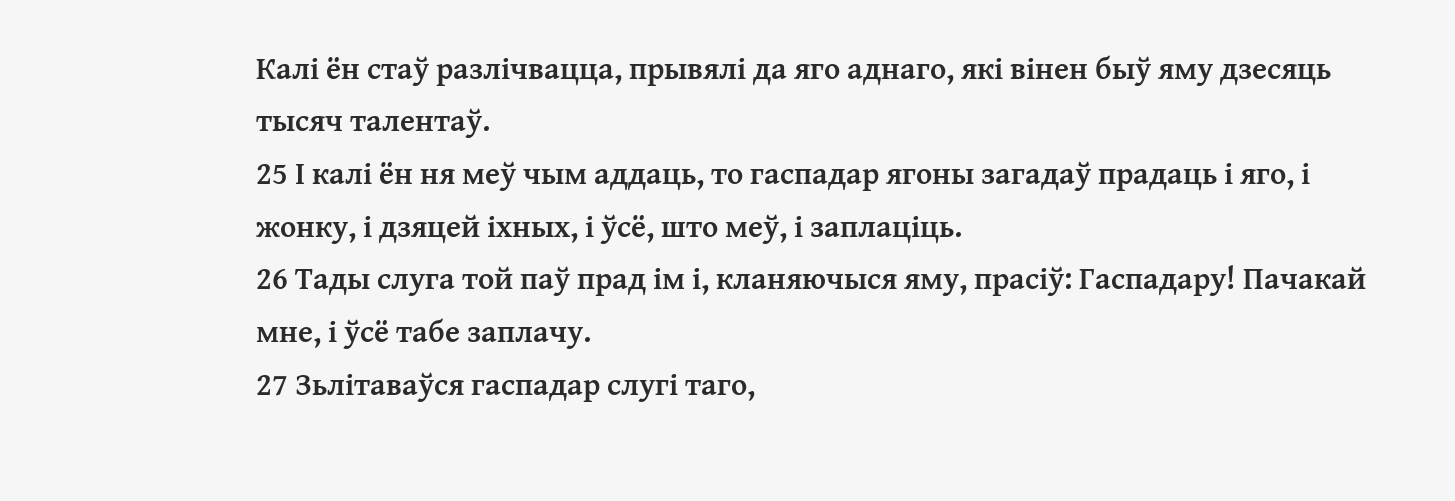Калі ён стаў разлічвацца, прывялі да яго аднаго, які вінен быў яму дзесяць тысяч талентаў.
25 І калі ён ня меў чым аддаць, то гаспадар ягоны загадаў прадаць і яго, і жонку, і дзяцей іхных, і ўсё, што меў, і заплаціць.
26 Тады слуга той паў прад ім і, кланяючыся яму, прасіў: Гаспадару! Пачакай мне, і ўсё табе заплачу.
27 Зьлітаваўся гаспадар слугі таго,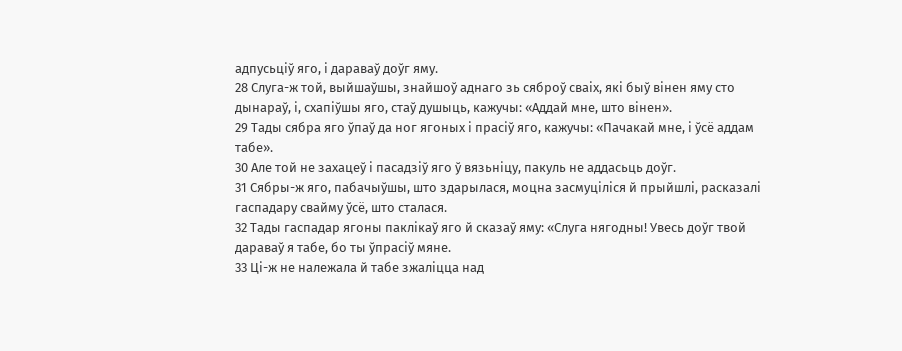адпусьціў яго, і дараваў доўг яму.
28 Слуга-ж той, выйшаўшы, знайшоў аднаго зь сяброў сваіх, які быў вінен яму сто дынараў, і, схапіўшы яго, стаў душыць, кажучы: «Аддай мне, што вінен».
29 Тады сябра яго ўпаў да ног ягоных і прасіў яго, кажучы: «Пачакай мне, і ўсё аддам табе».
30 Але той не захацеў і пасадзіў яго ў вязьніцу, пакуль не аддасьць доўг.
31 Сябры-ж яго, пабачыўшы, што здарылася, моцна засмуціліся й прыйшлі, расказалі гаспадару свайму ўсё, што сталася.
32 Тады гаспадар ягоны паклікаў яго й сказаў яму: «Слуга нягодны! Увесь доўг твой дараваў я табе, бо ты ўпрасіў мяне.
33 Ці-ж не належала й табе зжаліцца над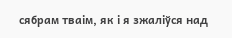сябрам тваім, як і я зжаліўся над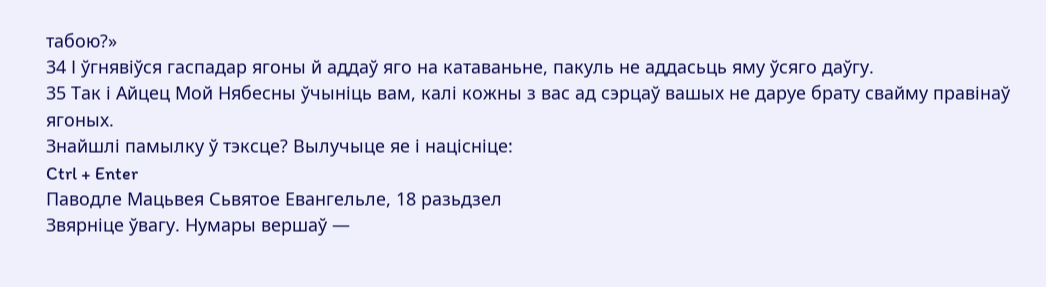табою?»
34 І ўгнявіўся гаспадар ягоны й аддаў яго на катаваньне, пакуль не аддасьць яму ўсяго даўгу.
35 Так і Айцец Мой Нябесны ўчыніць вам, калі кожны з вас ад сэрцаў вашых не даруе брату свайму правінаў ягоных.
Знайшлі памылку ў тэксце? Вылучыце яе і націсніце:
Ctrl + Enter
Паводле Мацьвея Сьвятое Евангельле, 18 разьдзел
Звярніце ўвагу. Нумары вершаў —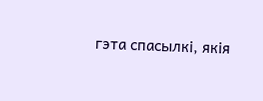гэта спасылкі, якія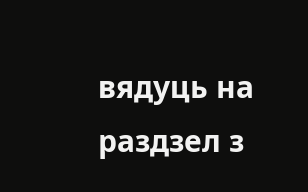вядуць на раздзел з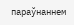параўнаннем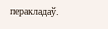перакладаў.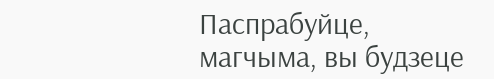Паспрабуйце, магчыма, вы будзеце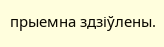прыемна здзіўлены.